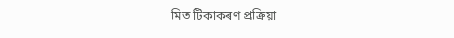মিত টিকাকৰণ প্ৰক্ৰিয়া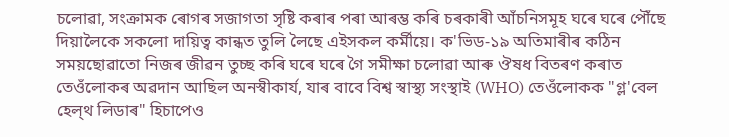চলোৱা, সংক্ৰামক ৰোগৰ সজাগতা সৃষ্টি কৰাৰ পৰা আৰম্ভ কৰি চৰকাৰী আঁচনিসমূহ ঘৰে ঘৰে পৌঁছে দিয়ালৈকে সকলো দায়িত্ব কান্ধত তুলি লৈছে এইসকল কৰ্মীয়ে। ক'ভিড-১৯ অতিমাৰীৰ কঠিন সময়ছোৱাতো নিজৰ জীৱন তুচ্ছ কৰি ঘৰে ঘৰে গৈ সমীক্ষা চলোৱা আৰু ঔষধ বিতৰণ কৰাত তেওঁলোকৰ অৱদান আছিল অনস্বীকার্য, যাৰ বাবে বিশ্ব স্বাস্থ্য সংস্থাই (WHO) তেওঁলোকক "গ্ল'বেল হেল্থ লিডাৰ" হিচাপেও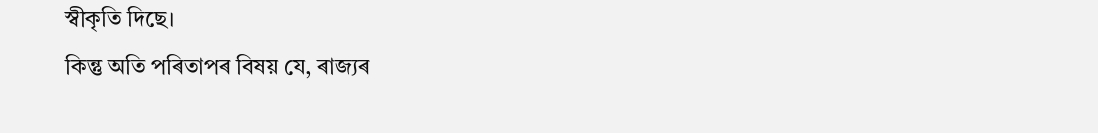স্বীকৃতি দিছে।
কিন্তু অতি পৰিতাপৰ বিষয় যে, ৰাজ্যৰ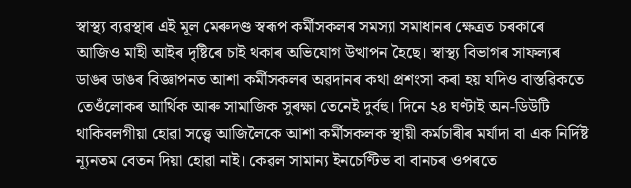স্বাস্থ্য ব্যৱস্থাৰ এই মূল মেৰুদণ্ড স্বৰূপ কৰ্মীসকলৰ সমস্যা সমাধানৰ ক্ষেত্ৰত চৰকাৰে আজিও মাহী আইৰ দৃষ্টিৰে চাই থকাৰ অভিযোগ উত্থাপন হৈছে। স্বাস্থ্য বিভাগৰ সাফল্যৰ ডাঙৰ ডাঙৰ বিজ্ঞাপনত আশা কৰ্মীসকলৰ অৱদানৰ কথা প্ৰশংসা কৰা হয় যদিও বাস্তৱিকতে তেওঁলোকৰ আৰ্থিক আৰু সামাজিক সুৰক্ষা তেনেই দুৰ্বহু। দিনে ২৪ ঘণ্টাই অন-ডিউটি থাকিবলগীয়া হোৱা সত্ত্বে আজিলৈকে আশা কৰ্মীসকলক স্থায়ী কৰ্মচাৰীৰ মৰ্যাদা বা এক নির্দিষ্ট ন্যূনতম বেতন দিয়া হোৱা নাই। কেৱল সামান্য ইনচেণ্টিভ বা বানচৰ ওপৰতে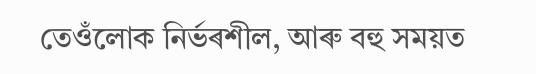তেওঁলোক নিৰ্ভৰশীল, আৰু বহু সময়ত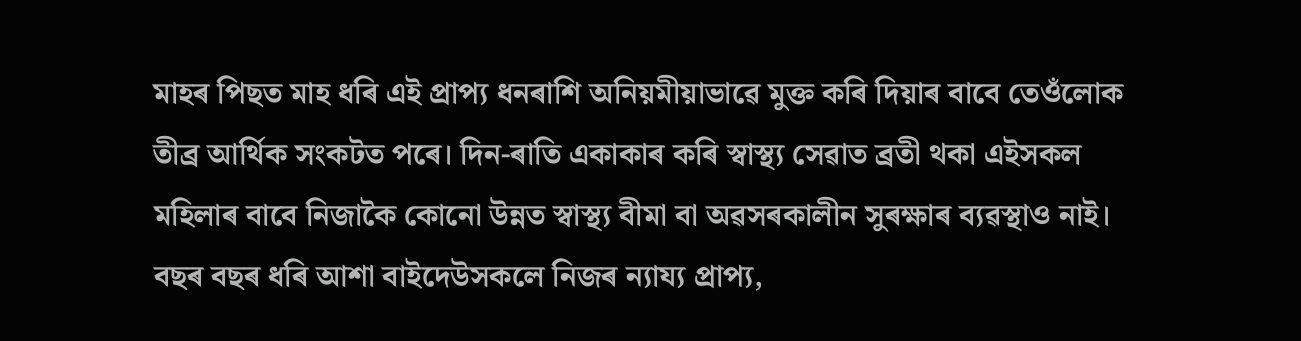মাহৰ পিছত মাহ ধৰি এই প্ৰাপ্য ধনৰাশি অনিয়মীয়াভাৱে মুক্ত কৰি দিয়াৰ বাবে তেওঁলোক তীব্ৰ আৰ্থিক সংকটত পৰে। দিন-ৰাতি একাকাৰ কৰি স্বাস্থ্য সেৱাত ব্ৰতী থকা এইসকল মহিলাৰ বাবে নিজাকৈ কোনো উন্নত স্বাস্থ্য বীমা বা অৱসৰকালীন সুৰক্ষাৰ ব্যৱস্থাও নাই।
বছৰ বছৰ ধৰি আশা বাইদেউসকলে নিজৰ ন্যায্য প্ৰাপ্য,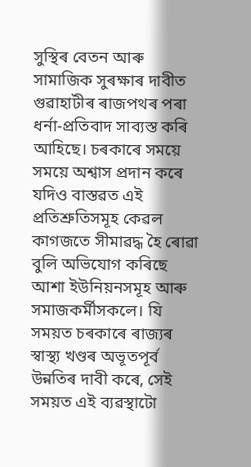সুস্থিৰ বেতন আৰু সামাজিক সুৰক্ষাৰ দাবীত গুৱাহাটীৰ ৰাজপথৰ পৰা ধৰ্না-প্ৰতিবাদ সাব্যস্ত কৰি আহিছে। চৰকাৰে সময়ে সময়ে অশ্বাস প্ৰদান কৰে যদিও বাস্তৱত এই প্ৰতিশ্ৰুতিসমূহ কেৱল কাগজতে সীমাৱদ্ধ হৈ ৰোৱা বুলি অভিযোগ কৰিছে আশা ইউনিয়নসমূহ আৰু সমাজকৰ্মীসকলে। যি সময়ত চৰকাৰে ৰাজ্যৰ স্বাস্থ্য খণ্ডৰ অভূতপূৰ্ব উন্নতিৰ দাবী কৰে, সেই সময়ত এই ব্যৱস্থাটো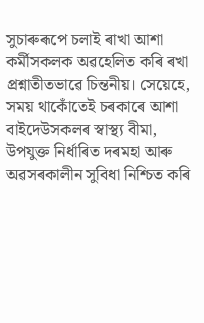সুচাৰুৰূপে চলাই ৰাখা আশা কৰ্মীসকলক অৱহেলিত কৰি ৰখা প্ৰশ্নাতীতভাৱে চিন্তনীয়। সেয়েহে, সময় থাকোঁতেই চৰকাৰে আশা বাইদেউসকলৰ স্বাস্থ্য বীমা, উপযুক্ত নিৰ্ধাৰিত দৰমহা আৰু অৱসৰকালীন সুবিধা নিশ্চিত কৰি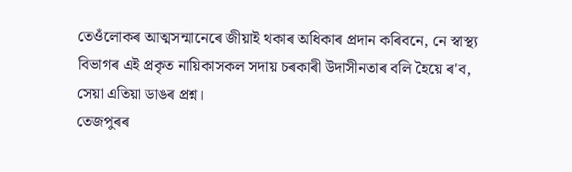তেওঁলোকৰ আত্মসন্মানেৰে জীয়াই থকাৰ অধিকাৰ প্ৰদান কৰিবনে, নে স্বাস্থ্য বিভাগৰ এই প্ৰকৃত নায়িকাসকল সদায় চৰকাৰী উদাসীনতাৰ বলি হৈয়ে ৰ'ব, সেয়া এতিয়া ডাঙৰ প্ৰশ্ন।
তেজপুৰৰ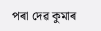পৰা দেৱ কুমাৰ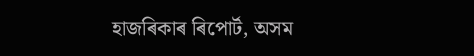হাজৰিকাৰ ৰিপোৰ্ট, অসম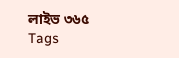লাইভ ৩৬৫
Tags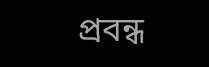প্ৰবন্ধ